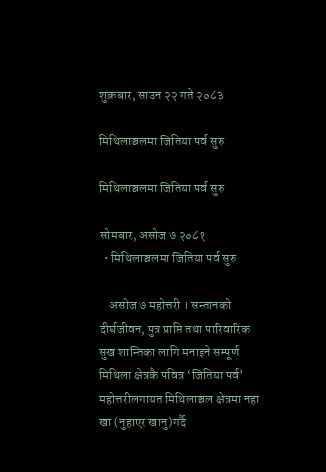शुक्रबार, साउन २२ गते २०८३

मिथिलाञ्चलमा जितिया पर्व सुरु

मिथिलाञ्चलमा जितिया पर्व सुरु

सोमबार, असोज ७ २०८१
  • मिथिलाञ्चलमा जितिया पर्व सुरु

    असोज ७ महोत्तरी । सन्तानको दीर्घजीवन, पुत्र प्राप्ति तथा पारिवारिक सुख शान्तिका लागि मनाइने सम्पूर्ण मिथिला क्षेत्रकै पवित्र ‘जितिया पर्व’ महोत्तरीलगायत मिथिलाञ्चल क्षेत्रमा नहा खा (नुहाएर खानु)गर्दै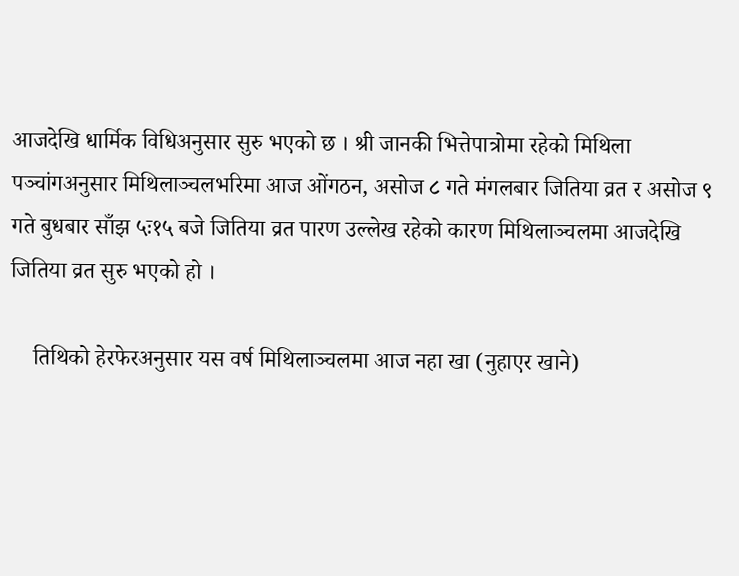आजदेखि धार्मिक विधिअनुसार सुरु भएको छ । श्री जानकी भित्तेपात्रोमा रहेको मिथिला पञ्चांगअनुसार मिथिलाञ्चलभरिमा आज ओंगठन, असोज ८ गते मंगलबार जितिया व्रत र असोज ९ गते बुधबार साँझ ५ः१५ बजे जितिया व्रत पारण उल्लेख रहेको कारण मिथिलाञ्चलमा आजदेखि जितिया व्रत सुरु भएको हो ।

    तिथिको हेरफेरअनुसार यस वर्ष मिथिलाञ्चलमा आज नहा खा (नुहाएर खाने)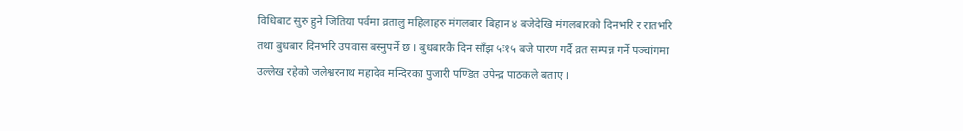विधिबाट सुरु हुने जितिया पर्वमा व्रतालु महिलाहरु मंगलबार बिहान ४ बजेदेखि मंगलबारको दिनभरि र रातभरि तथा बुधबार दिनभरि उपवास बस्नुपर्ने छ । बुधबारकै दिन साँझ ५ः१५ बजे पारण गर्दै व्रत सम्पन्न गर्ने पञ्चांगमा उल्लेख रहेको जलेश्वरनाथ महादेव मन्दिरका पुजारी पण्डित उपेन्द्र पाठकले बताए ।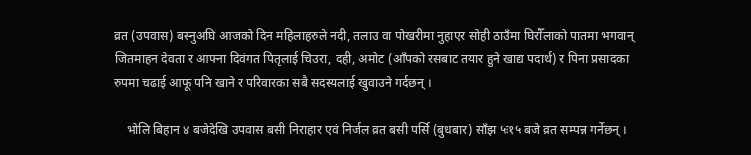व्रत (उपवास) बस्नुअघि आजको दिन महिलाहरुले नदी, तलाउ वा पोखरीमा नुहाएर सोही ठाउँमा घिरौँलाको पातमा भगवान् जितमाहन देवता र आफ्ना दिवंगत पितृलाई चिउरा, दही, अमोट (आँपको रसबाट तयार हुने खाद्य पदार्थ) र पिना प्रसादका रुपमा चढाई आफू पनि खाने र परिवारका सबै सदस्यलाई खुवाउने गर्दछन् ।

    भोलि बिहान ४ बजेदेखि उपवास बसी निराहार एवं निर्जल व्रत बसी पर्सि (बुधबार) साँझ ५ः१५ बजे व्रत सम्पन्न गर्नेछन् ।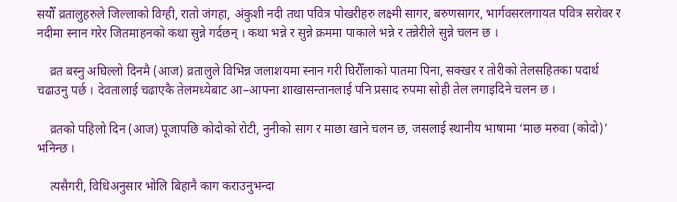सयौँ व्रतालुहरुले जिल्लाको विग्ही, रातो जंगहा, अंकुशी नदी तथा पवित्र पोखरीहरु लक्ष्मी सागर, बरुणसागर, भार्गवसरलगायत पवित्र सरोवर र नदीमा स्नान गरेर जितमाहनको कथा सुन्ने गर्दछन् । कथा भन्ने र सुन्ने क्रममा पाकाले भन्ने र तन्नेरीले सुन्ने चलन छ ।

    व्रत बस्नु अघिल्लो दिनमै (आज) व्रतालुले विभिन्न जलाशयमा स्नान गरी घिरौँलाको पातमा पिना, सक्खर र तोरीको तेलसहितका पदार्थ चढाउनु पर्छ । देवतालाई चढाएकै तेलमध्येबाट आ–आफ्ना शाखासन्तानलाई पनि प्रसाद रुपमा सोही तेल लगाइदिने चलन छ ।

    व्रतको पहिलो दिन (आज) पूजापछि कोदोको रोटी, नुनीको साग र माछा खाने चलन छ, जसलाई स्थानीय भाषामा ‘माछ मरुवा (कोदो)’ भनिन्छ ।

    त्यसैगरी, विधिअनुसार भोलि बिहानै काग कराउनुभन्दा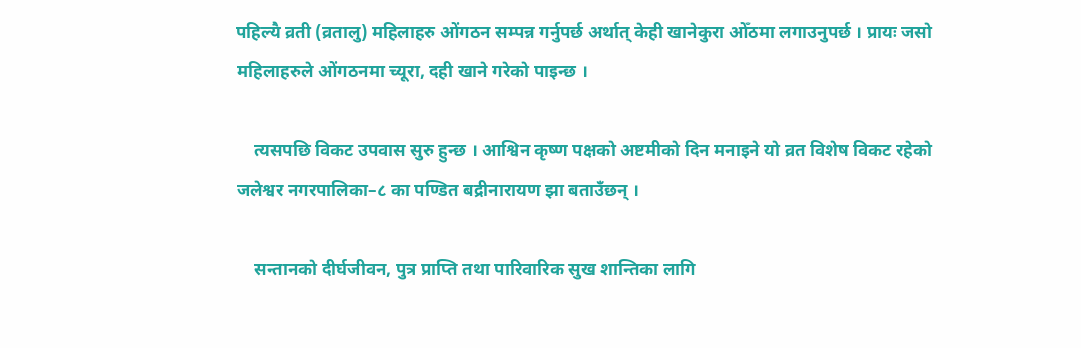पहिल्यै व्रती (व्रतालु) महिलाहरु ओंगठन सम्पन्न गर्नुपर्छ अर्थात् केही खानेकुरा ओँठमा लगाउनुपर्छ । प्रायः जसो महिलाहरुले ओंगठनमा च्यूरा, दही खाने गरेको पाइन्छ ।

    त्यसपछि विकट उपवास सुरु हुन्छ । आश्विन कृष्ण पक्षको अष्टमीको दिन मनाइने यो व्रत विशेष विकट रहेको जलेश्वर नगरपालिका–८ का पण्डित बद्रीनारायण झा बताउँछन् ।

    सन्तानको दीर्घजीवन, पुत्र प्राप्ति तथा पारिवारिक सुख शान्तिका लागि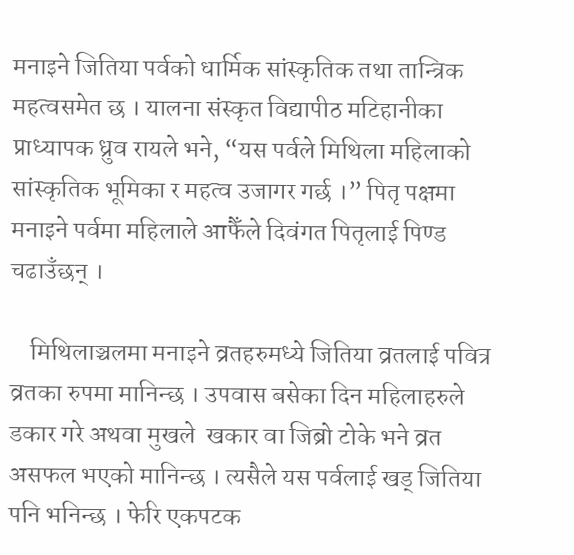मनाइने जितिया पर्वको धार्मिक सांस्कृतिक तथा तान्त्रिक महत्वसमेत छ । यालना संस्कृत विद्यापीठ मटिहानीका प्राध्यापक ध्रुव रायले भने, “यस पर्वले मिथिला महिलाको सांस्कृतिक भूमिका र महत्व उजागर गर्छ ।” पितृ पक्षमा मनाइने पर्वमा महिलाले आफैँले दिवंगत पितृलाई पिण्ड चढाउँछन् ।

    मिथिलाञ्चलमा मनाइने व्रतहरुमध्ये जितिया व्रतलाई पवित्र व्रतका रुपमा मानिन्छ । उपवास बसेका दिन महिलाहरुले डकार गरे अथवा मुखले  खकार वा जिब्रो टोके भने व्रत असफल भएको मानिन्छ । त्यसैले यस पर्वलाई खड् जितिया पनि भनिन्छ । फेरि एकपटक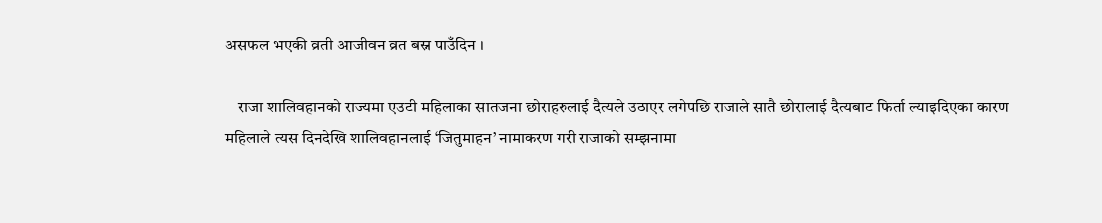असफल भएकी व्रती आजीवन व्रत बस्न पाउँदिन ।

    राजा शालिवहानको राज्यमा एउटी महिलाका सातजना छोराहरुलाई दैत्यले उठाएर लगेपछि राजाले सातै छोरालाई दैत्यबाट फिर्ता ल्याइदिएका कारण महिलाले त्यस दिनदेखि शालिवहानलाई ‘जितुमाहन’ नामाकरण गरी राजाको सम्झनामा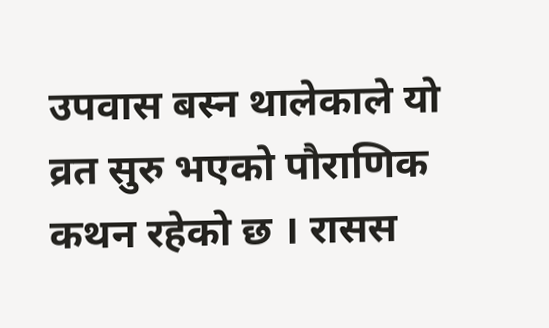उपवास बस्न थालेकाले यो व्रत सुरु भएको पौराणिक कथन रहेको छ । रासस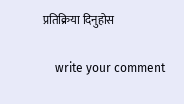प्रतिक्रिया दिनुहोस

    write your comment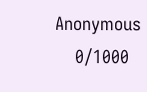Anonymous
    0/1000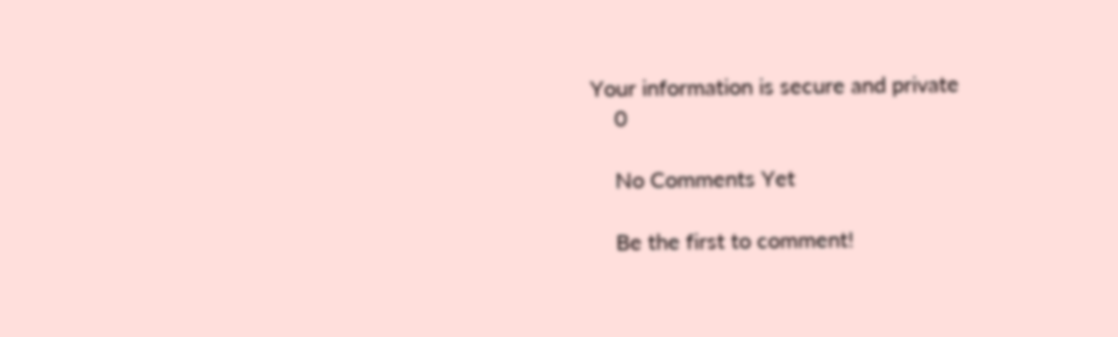Your information is secure and private
    0

    No Comments Yet

    Be the first to comment!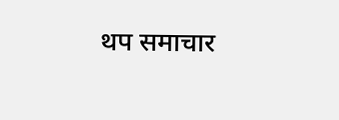थप समाचार